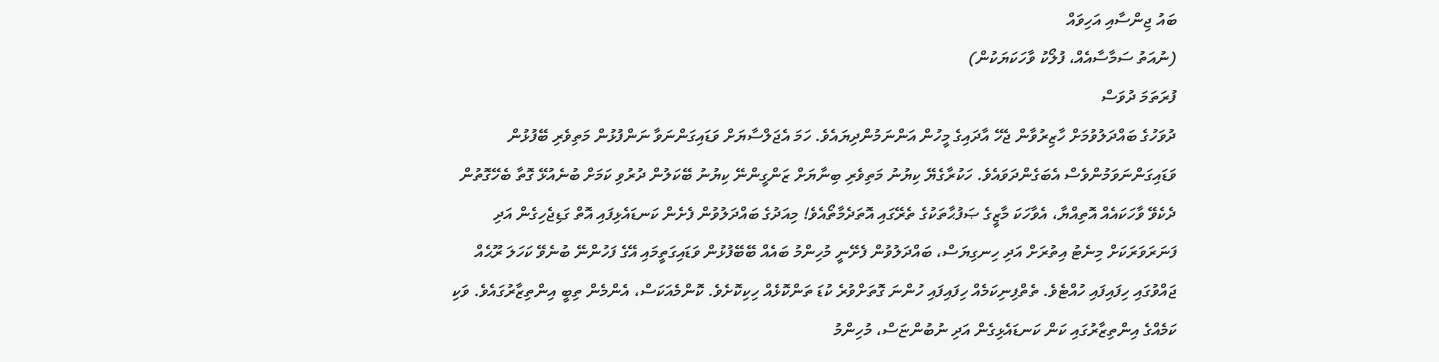ބައު ޖިންސާއި އަހިވައް
(ނުއަތު ސަމާސާއެއް، ފުލޯކު ވާހަކަޔަކުން)
ފުރަތަމަ ދުވަސް
ދުވަހުގެ ބައްދަލުވުމަށް ހާޒިރުވާން ޖެހޭ އާދައިގެ މީހުން އަންނަމުންދިޔައެވެ. ހަމަ އެޖަލްސާޔަށް ވަޑައިގަންނަވާ ނަންފުޅުން މަތިވެރި ބޭފުޅުން ވަޑައިގަންނަވަމުންވެސް އެބަގެންދަވައެވެ. ހަކުރާގެޔޭ ކިޔުނު މަތިވެރި ބިނާޔަށް ޒަންގީންނޭ ކިޔުނު ބޭކަލުން ދުރުވި ކަމަށް ބުނެއުޅޭ ގޮތާ ބެހޭގޮތުން ދެކެވޭ ވާހަކައެއް އޮތިއްޔާ، އެވާހަކަ މާޒީގެ ޞަފުޙާތަކުގެ ތެރޭގައި އޮތަދެމާތޯއެވެ! މިއަދުގެ ބައްދަލުވުން ފެށެން ކަނޑައެޅިފައި އޮތް ގަޑިޖެހިގެން އަދި ފަނަރަވަރަކަށް މިނެޓު އިތުރަށް އަދި ހިނގިޔަސް، ބައްދަލުވުން ފެށޭނީ މުހިންމު ބައެއް ބޭބޭފުޅުން ވަޑައިގަތީމައި އޭގެ ފަހުންނޭ ބުނެވޭ ކަހަލަ ރޫޙެއް ޖައްވުގައި ހިފައިފައި ހުއްޓެވެ. ތެތްފިނިކަމެއް ހިފައިފައި ހުންނަ ގޮތަށްވުރެ ކުޑަ ތަންކޮޅެއް ހިކިކޮށެވެ. ކޮންމެއަކަސް، އެންމެން ތިބީ އިންތިޒާރުގައެވެ. ވަކި ކަމެއްގެ އިންތިޒާރުގައި ކަން ކަނޑައެޅިގެން އަދި ނުބުންޏަސް، މުހިންމު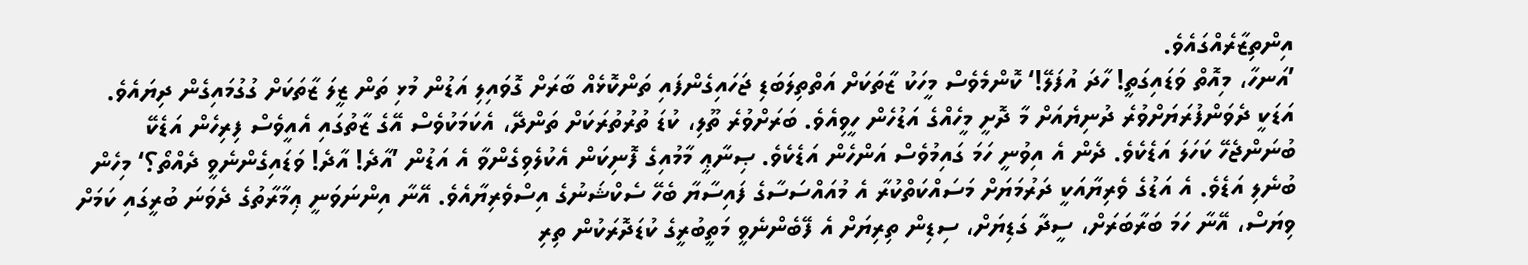އިންތިޒާރެއްގައެވެ.
’އަނހާ، މިއޮތް ވަޑައިގަތީ! ހާދަ އުފަލޭ!‘ ކޮންމެވެސް މީހަކު ޒާތަކަށް އަތްތިލަބަޑި ޖަހައިގެންފައި ތަންކޮޅެއް ބާރަށް ގޮވައިލި އަޑުން މުޅި ތަން ޒީލަ ޒާތަކަށް ގުގުމައިގެން ދިޔައެވެ. އަޑަކީ ދެވަންފުރަޔަށްވުރެ ދުނިޔެއަށް މާ ދޮށީ މީހެއްގެ އަޑުހެން ހީވިއެވެ. ބަރަށްވުރެ ތޫލި، ކުޑަ ތުރުތުރަކަށް ތަންދޭ، އެކަމަކުވެސް އޭގެ ޒާތުގައި އެއީވެސް ފިރިހެން އަޑެކޭ ބުނަންޖެހޭ ކަހަލަ އަޑެކެވެ. ދެން އެ އިވުނީ ހަމަ ގައިމުވެސް އަންހެން އަޑެކެވެ. ޞިނާޢީ މާމުއިގެ ފޮނިކަން އެކުލެވިގެންވާ އެ އަޑުން ’އާދެ! އާދެ! ވަޑައިގެންނެވީ ދެއްތޯ؟‘ މިހެން ބުނެލި އަޑެވެ. އެ އަޑުގެ ވެރިޔާއަކީ ދަރުމަޔަށް މަސައްކަތްކުރާ އެ މުއައްސަސާގެ ފައިސާޔާ ބެހޭ ސެކްޝަނުގެ އިސްވެރިޔާއެވެ. އޭނާ އިންނަވަނީ ޢިމާރާތުގެ ދެވަނަ ބުރީގައި ކަމަށް ވިޔަސް، އޭނާ ހަމަ ބަރާބަރަށް، ސީދާ ގަޑިޔަށް، ސިޑިން ތިރިޔަށް އެ ފޭބެންނެވީ މަތީބުރީގެ ކުޑަދޮރަކުން ތިރި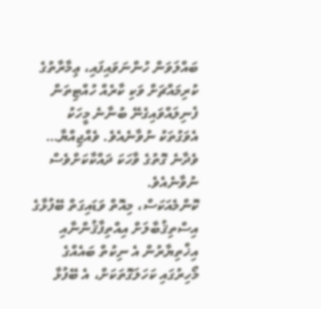ބައްލަވަން ހުންނަވައިފައި، ޢިމާރާތުގެ ކުރިމައްޗަށް ވަކި ކާރެއް ހުއްޓިތަން ފެނިލައްވައިގެނޭ ބުނާނެ މީހަކު އެވަގުތަކު ނުވާނެއެވެ. ވެއްޖިއްޔާ… ވެދާނެ ގޮތުގެ ވާހަކަ ދައްކާކަށްވެސް ނުވާނެއެވެ.
ކޮންމެއަކަސް، މިއޮތް ވަޑައިގަތް ބޭފުޅާގެ އިސްތިޤުބާލަށް އިއްތިފާޤުންނާއި އިޚްތިޔާރުން އެ ނިކުތް ބައެއްގެ މޯހިރުގައި ކަހަލަގޮތަކަށް، އެ ބޭފުޅާ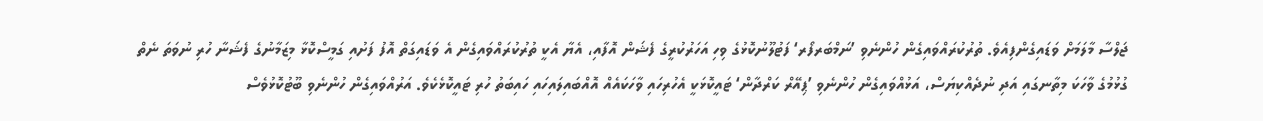ޖަލްސާ މާލަމަށް ވަޑައިގެންފިއެވެ. ތުރުކުރައްވައިގެން ހުންނެވި ’ނަމްބަރފޯރ‘ ފަޓުލޫނުކޮޅުގެ ވިހި އަހަރުކުރީގެ ފެޝަން އޮފާއި، އެޔާ އެކީ ތުރުކުރައްވައިގެން އެ ވަޑައިގަތް އޮފު ފަށުއި ގަމީސްކޮޅާ މިޒަމާނުގެ ފެޝަނާ ހުރި ނުވަތަ ނެތް ގުޅުމުގެ ވާހަކަ މިތާނގައި އަދި ނުދެއްކިޔަސް، އަޅުއްވައިގެން ހުންނެވި ’ޕިއޭރް ކަރްދާން‘ ޓައީކޮޅަކީ އެހުރިހައި ވާހަކައެއް އޮއްބައިލައިހައި ހައިބަތު ހުރި ޓައީކޮޅެކެވެ. އަރުއްވައިގެން ހުންނެވި ބޫޓުކޮޅުވެސް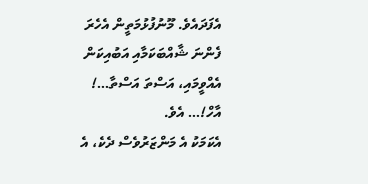އެފަދައެވެ. މޫނުފުޅުމަތީން އެހެރަ ފެންނަ ޝާއްބަކަމާއި އަބުއިކަން އެއްވީމައި، އަސްތަ އަސްތާ…! އާހް!… އެވެ.
އެކަމަކު އެ މަންޒަރުވެސް ދެކެ، އެ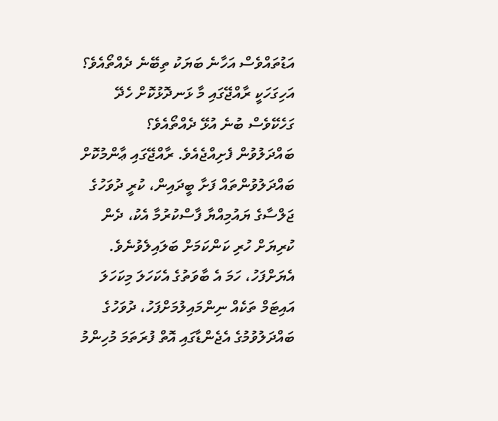އަޑުތައްވެސް އަހާނެ ބަޔަކު ތިބޭނެ ދެއްތޯއެވެ؟ އަހިގަހަކީ ރާއްޖޭގައި މާ ޅަނދޮޅުކޮށް ހެދޭ ގަހެކޭވެސް ބުނެ އުޅޭ ދެއްތޯއެވެ؟
ބައްދަލުވުން ފެށިއްޖެއެވެ. ރާއްޖޭގައި ޢާންމުކޮށް ބައްދަލުވުންތައް ފަށާ ބީދައިން، ކުރީ ދުވަހުގެ ޖަލްސާގެ ޔައުމިއްޔާ ފާސްކުރުމާ އެކު، ދެން ކުރިޔަށް ހުރި ކަންކަމަށް ބަލައިލެވުނެވެ. އެޔަށްފަހު، ހަމަ އެ ބާވަތުގެ އެކަހަލަ މިކަހަލަ އައިޓަމް ތަކެއް ނިންމައިލުމަށްފަހު، ދުވަހުގެ ބައްދަލުވުމުގެ އެޖެންޑާގައި އޮތް ފުރަތަމަ މުހިންމު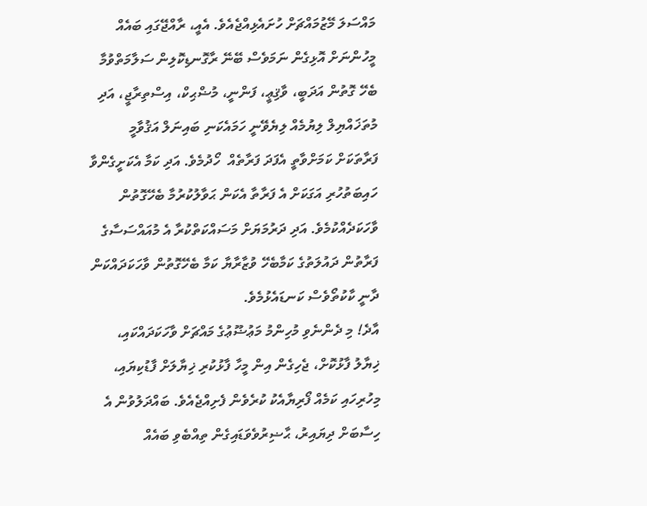މައްސަލަ މޭޒުމައްޗަށް ހުށައެޅިއްޖެއެވެ. އެއީ، ރާއްޖޭގައި ބައެއް މީހުންނަށް އޮޅިގެން ނަމަވެސް ބޭނޭ ރާގޮނޑިކޮލިން ސަލާމަތްވުމާ ބެހޭ ގޮތުން އަދަބީ، ވާޤިޢީ، ފަންނީ، މުޟްޙިކް، އިސްތިރާޖީ، އަދި މުތަޚައްޔިލް ލިޔުމެއް ލިޔެވޭނީ ހަމައެކަނި ބައިނަލް އަޤުވާމީ ފަރާތަކަށް ކަމަށްވާތީ އެފަދަ ފަރާތެއް  ހޯދުމެވެ. އަދި ކަމާ އެކަށީގެންވާ ހައިބަތުހުރި އަގަކަށް އެ ފަރާތާ އެކަން ޙަވާލުކުރުމާ ބެހޭގޮތުން ވާހަކަދެއްކުމެވެ. އަދި ދަރުމަޔަށް މަސައްކަތްކުރާ އެ މުއައްސަސާގެ ފަރާތުން ދައުލަތުގެ ކަމާބެހޭ ވުޒާރާޔާ ކަމާ ބެހޭގޮތުން ވާހަކަދައްކަން ދާނީ ކާކުތޯވެސް ކަނޑައެޅުމެވެ.
އާދެ! މި ދެންނެވި މުހިންމު މަޢުޟޫޢުގެ މައްޗަށް ވާހަކަދައްކައި، ޚިޔާލު ފާޅުކޮށް، ޖެހިގެން އިން މީހާ ފާޅުކުރި ޚިޔާލަށް ފާޑުކިޔައި، މިހުރިހައި ކަމެއް ފޯރިޔާއެކު ކުރެވެން ފެށިއްޖެއެވެ. ބައްދަލުވުން އެ ހިސާބަށް ދިޔައިރު، ޙާޟިރުވެވަޑައިގެން ތިއްބެވި ބައެއް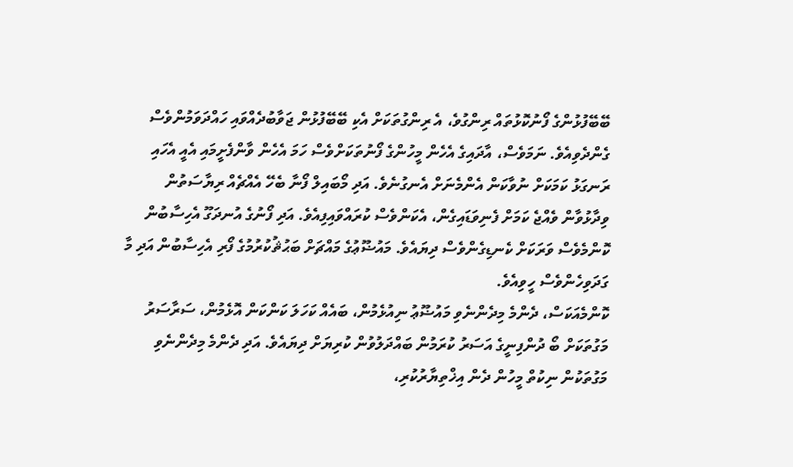ބޭބޭފުޅުންގެ ފޯނުކޮޅުތައް ރިންގުވެ، އެ ރިންގުތަކަށް އެކި ބޭބޭފުޅުން ޖަވާބުދެއްވައި ހައްދަވަމުންވެސް ގެންދެވިއެވެ. ނަމަވެސް، އާދައިގެ އެހެން މީހުންގެ ފޯނުތަކަށްވެސް ހަމަ އެހެން ވާންފެށީމައި އެއީ އެހައި ރަނގަޅު ކަމަކަށް ނުވާކަން އެންމެނަށް އެނގުނެވެ. އަދި މޯބައިލް ފޯނާ ބެހޭ އެއްޗެއް ރިޔާސަތުން ވިދާޅުވާން ވެއްޖެ ކަމަށް ފެނިވަޑައިގެން، އެކަންވެސް ކުރައްވައިފިއެވެ. އަދި ފޯނުގެ އުނދަގޫ އެހިސާބުން ކޮންމެވެސް ވަރަކަށް ކެނޑިގެންވެސް ދިޔައެވެ. މައުޟޫޢުގެ މައްޗަށް ބަޙުޘުކުރުމުގެ ފޯރި އެހިސާބުން އަދި މާ ގަދަވިހެންވެސް ހީވިއެވެ.
ކޮންމެއަކަސް، ދެންމެ މިދެންނެވި މައުޟޫޢު ނިއުޅެމުން، ބައެއް ކަހަލަ ކަންކަން އޮޅެމުން، ސަރާސަރު މަގުތަކަށް ބޯ ދުންފިނީގެ އަސަރު ކުރަމުން ބައްދަލުވުން ކުރިޔަށް ދިޔައެވެ. އަދި ދެންމެ މިދެންނެވި މަގުތަކުން ނިކުތް މީހުން ދެން އިޚްތިޔާރުކުރި،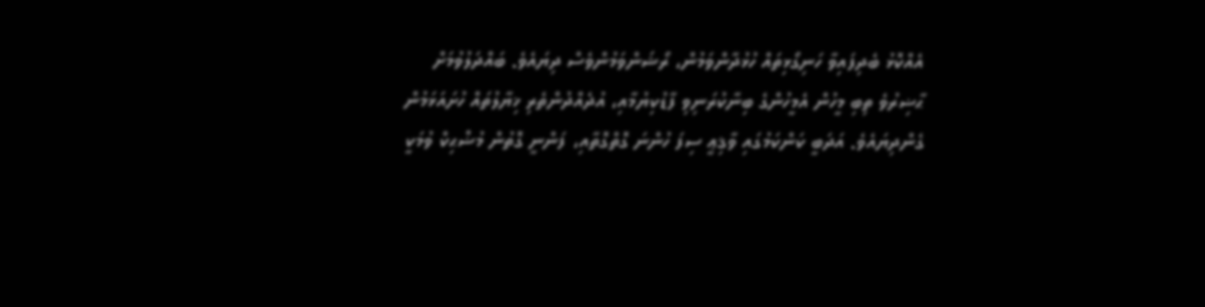އެއްކޮޅު ބެދިފައިވާ ހަނިގޯޅިތައް ހުޅުދާންވަމުން، ރޯޝަންވަމުންވެސް ދިޔައެވެ. ބައްދަލުވުމަށް ޙާޟިރުވެ ތިބި މީހުން އެމީހުންގެ ބިނާކުރަނިވި ފާޑުކިޔުމާއި، އުދެއްދުންތެރި ޚިޔާލުތައް ހުށައަޅަމުން ގެންދިޔައެވެ. އަދަބީ ކަންކަމުގައި ވާޤިޢީ ސިފަ ހުންނަ ގޮތްގޮތާއި، ފަންނީ ގޮތުން މުޟްޙިކް ވުމަކީ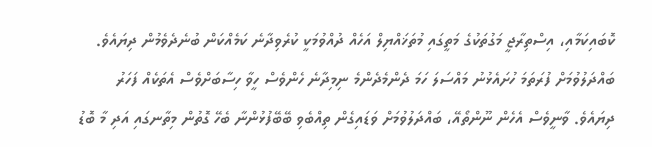ކޮބައިކަމާއި، އިސްތިރާޖީ މަގުތަކުގެ މަތީގައި މުތަޚައްޔިލް އަހެއް ދުއްވުމަކީ ކުރެވިދާނެ ކަމެއްކަން ބުނެދެވެމުން ދިޔައެވެ. ބައްދަލުވުމަށް ފުރަތަމަ ހުށައެޅުނު މައްސަލަ ހަމަ ދެންމެދެންމެ ނިމިދާނެ ހެންވެސް ހީވާ ހިސާބަށްވެސް އެތަކެއް ފަހަރު ދިޔައެވެ. ވާނީވެސް އެހެން ނޫންތޯއޭ، ބައްދަލުވުމަށް ވަޑައިގެން ތިއްބެވި ބޭބޭފުޅުންނާ ބެހޭ ގޮތުން މިތާނގައި އަދި މާ ބޮޑު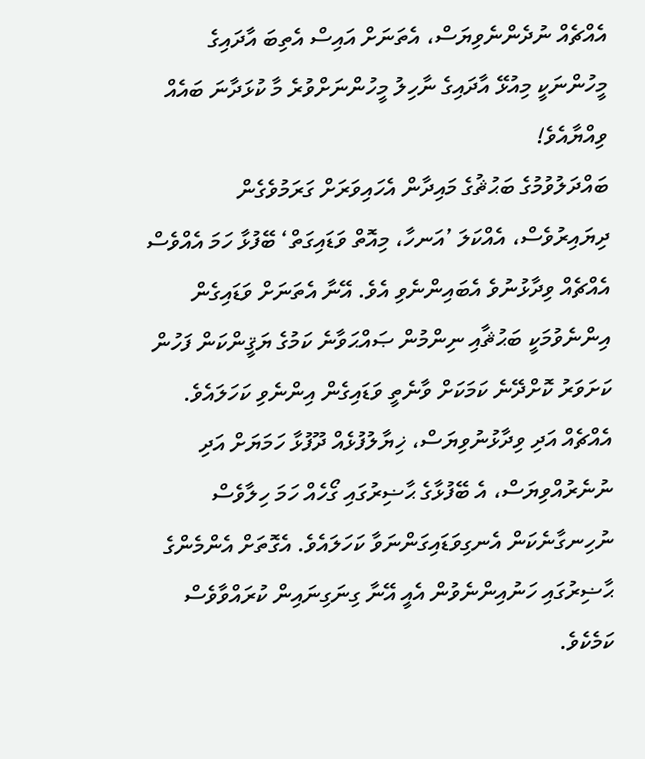އެއްޗެއް ނުދެންނެވިޔަސް، އެތަނަށް އައިސް އެތިބަ އާދައިގެ މީހުންނަކީ މިއުޅޭ އާދައިގެ ނާހިލު މީހުންނަށްވުރެ މާ ކުޅަދާނަ ބައެއް ވިއްޔާއެވެ!
ބައްދަލުވުމުގެ ބަޙުޘުގެ މައިދާން އެހައިވަރަށް ގަރަމުވެގެން ދިޔައިރުވެސް، އެއްކަލަ ’އަނހާ، މިއޮތް ވަޑައިގަތް‘ ބޭފުޅާ ހަމަ އެއްވެސް އެއްޗެއް ވިދާޅުނުވެ އެބައިންނެވި އެވެ. އޭނާ އެތަނަށް ވަޑައިގެން އިންނެވުމަކީ ބަޙުޘާއި ނިންމުން ޞައްޙަވާނެ ކަމުގެ ޔަޤީންކަން ފަހުން ކަށަވަރު ކޮށްދޭނެ ކަމަކަށް ވާނެތީ ވަޑައިގެން އިންނެވި ކަހަލައެވެ. އެއްޗެއް އަދި ވިދާޅުނުވިޔަސް، ޚިޔާލުފުޅެއް ދޫފުޅާ ހަމަޔަށް އަދި ނުނެރުއްވިޔަސް، އެ ބޭފުޅާގެ ޙާޟިރުގައި ގޯހެއް ހަމަ ހިލާވެސް ނުހިނގާނެކަން އެނގިވަޑައިގަންނަވާ ކަހަލައެވެ. އެގޮތަށް އެންމެންގެ ޙާޟިރުގައި ހަނުއިންނެވުން އެއީ އޭނާ ގިނަގިނައިން ކުރައްވާވެސް ކަމެކެވެ.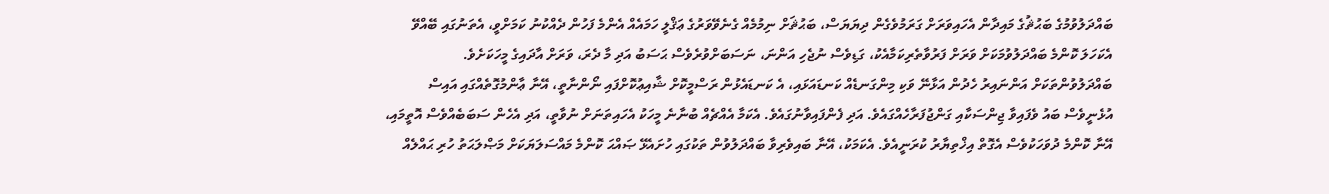ބައްދަލުވުމުގެ ބަޙުޘުގެ މައިދާން އެހައިވަރަށް ގަރަމުވެގެން ދިޔަޔަސް، ބަޙުޘަށް ނިމުމެއް ގެނެވޭވަރުގެ ޢަޤްލީ ހަމައެއް އެންމެ ފަހުން ދެއްކުނު ކަމަށްވީ، އެތަނުގައި ބޭއްވޭ އެކަހަލަ ކޮންމެ ބައްދަލުވުމަކަށް ވަރަށް ފަރުވާތެރިކަމާއެކު، ގަޑިވެސް ނުޖެހި އަންނަ، ނަސަބަށްވުރެވެސް ޙަސަބު އަދި މާ ދެރަ، ވަރަށް އާދައިގެ މީހަކަށެވެ. ބައްދަލުވުންތަކަށް އަންނައިރު ހެދުން އަޅާނޭ ވަކި މިންގަނޑެއް ކަނޑައަޅައި، އެ ކަނޑައެޅުން ރަސްމީކޮށް ޝާއިޢުކޮށްފައި ނޯންނާތީ، އޭނާ ޢާންމުގޮތެއްގައި އައިސް އުޅެނީވެސް ބައު ވެފައިވާ ޖިންސަކާއި ގަންޖުފަރާހެއްގައެވެ. އަދި ފެންފައިވާނުގައެވެ. އެކަމާ އެއްޗެއް ބުނާނެ މީހަކު އެހައިތަނަށް ނުވާތީ، އަދި އެހެން ސަބަބެއްވެސް އޮތީމައި، އޭނާ ކޮންމެ ދުވަހަކުވެސް އެގޮތް އިޚްތިޔާރު ކުރަނީއެވެ. އެކަމަކު، އޭނާ ބައިވެރިވާ ބައްދަލުވުން ތަކުގައި ހުށައެޅޭ ޞައްޙަ ކޮންމެ މައްސަލަޔަކަށް މަޞްލަޙަތު ހުރި ޙައްލެއް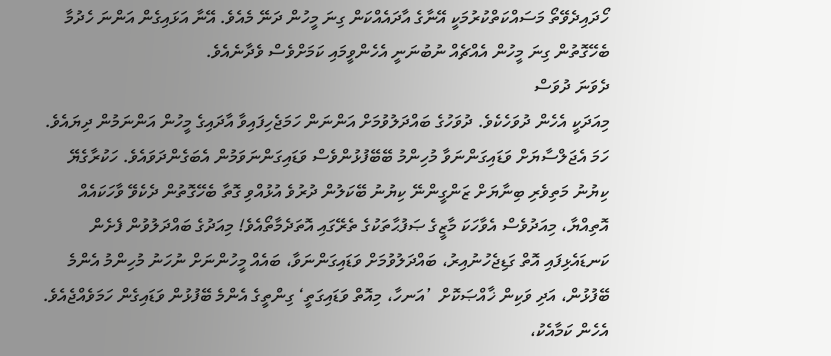ހޯދައިދެވޭތޯ މަސައްކަތްކުރުމަކީ އޭނާގެ އާދައެއްކަން ގިނަ މީހުން ދަނޭ މެއެވެ. އޭނާ އަޅައިގެން އަންނަ ހެދުމާ ބެހޭގޮތުން ގިނަ މީހުން އެއްޗެއް ނުބުނަނީ އެހެންވީމައި ކަމަށްވެސް ވެދާނެއެވެ.
ދެވަނަ ދުވަސް
މިއަދަކީ އެހެން ދުވަހެކެވެ. ދުވަހުގެ ބައްދަލުވުމަށް އަންނަން ހަމަޖެހިފައިވާ އާދައިގެ މީހުން އަންނަމުން ދިޔައެވެ. ހަމަ އެޖަލްސާޔަށް ވަޑައިގަންނަވާ މުހިންމު ބޭބޭފުޅުންވެސް ވަޑައިގަންނަވަމުން އެބަގެންދަވައެވެ. ހަކުރާގެޔޭ ކިޔުނު މަތިވެރި ބިނާޔަށް ޒަންގީންނޭ ކިޔުނު ބޭކަލުން ދުރުވެ އުޅުއްވި ގޮތާ ބެހޭގޮތުން ދެކެވޭ ވާހަކައެއް އޮތިއްޔާ، މިއަދުވެސް އެވާހަކަ މާޒީގެ ޞަފުޙާތަކުގެ ތެރޭގައި އޮތަދެމާތޯއެވެ! މިއަދުގެ ބައްދަލުވުން ފެށެން ކަނޑައެޅިފައި އޮތް ގަޑިޖެހުނުއިރު، ބައްދަލުވުމަށް ވަޑައިގަންނަވާ، ބައެއް މީހުންނަށް ނުހަނު މުހިންމު އެންމެ ބޭފުޅުން، އަދި ވަކިން ޚާއްޞަކޮށް  ’އަނހާ، މިއޮތް ވަޑައިގަތީ‘ ގިންތީގެ އެންމެ ބޭފުޅުން ވަޑައިގެން ހަމަވެއްޖެއެވެ.  އެހެން ކަމާއެކު،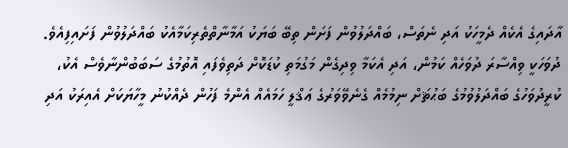އާދައިގެ އެކެއް ދެމީހަކު އަދި ނެތަސް، ބައްދަލުވުން ފަށަން ތިބޭ ބަޔަކު އަމާނާތްތެރިކަމާއެކު ބައްދަލުވުން ފަށައިފިއެވެ.
ދުވަހަކީ ވިއްސާރަ ދުވަހެއް ކަމުން، އަދި އެކަމާ ވިދިގެން މަގުމަތި ކުޑަކޮށް ދަތިވެފައި އޮތުމުގެ ސަބަބުންނާވެސް އެކު، ކުރީދުވަހުގެ ބައްދަލުވުމުގެ ބަޙުޘަށް ނިމުމެއް ގެނެވޭވަރުގެ ޢަޤްލީ ހަމައެއް އެންމެ ފަހުން ދެއްކުނު މީހާޔަކަށް އެއިރަކު އަދި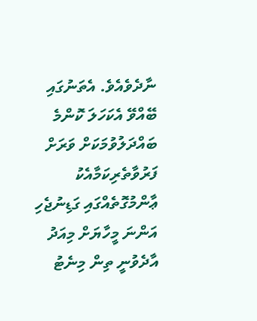ނާދެވެއެވެ. އެތަނުގައި ބޭއްވޭ އެކަހަލަ ކޮންމެ ބައްދަލުވުމަކަށް ވަރަށް ފަރުވާތެރިކަމާއެކު ޢާންމުގޮތެއްގައި ގަޑިނުޖެހި އަންނަ މީހާޔަށް މިއަދު އާދެވުނީ ތިން މިނެޓު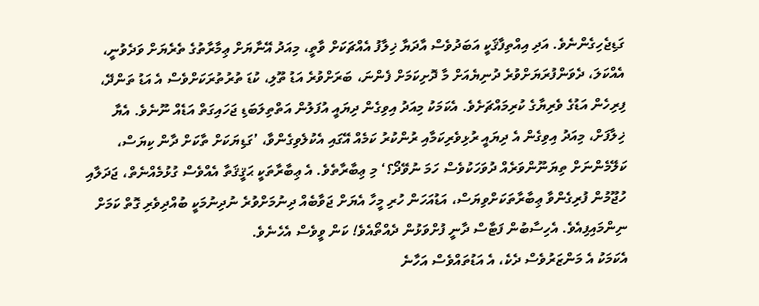ގަޑިޖެހިގެންނެވެ. އަދި އިއްތިފާޤަކީ އަބަދުވެސް އާދަޔާ ޚިލާފު އެއްޗަކަށް ވާތީ، މިއަދު އޭނާޔަށް ޢިމާރާތުގެ ތެރެޔަށް ވަދެވުނީ، އެއްކަލަ، ދެވަންފުރަޔަށްވުރެ ދުނިޔެއަށް މާ ދޮށިކަމަށް ފެންނަ، ބަރަށްވުރެ އަޑު ތޫލި، ކުޑަ ތުރުތުރަކަށްވެސް އެ އަޑު ތަންދޭ، ފިރިހެން އަޑުގެ ވެރިޔާގެ ކުރިމައްޗަށެވެ. އެކަމަކު މިއަދު އިވިގެން ދިޔައީ އުފަލުން އަތްތިލަބަޑި ޖަހައިގަތް އަޑެއް ނޫނެވެ. އެޔާ ޚިލާފަށް، މިއަދު އިވިގެން އެ ދިޔައީ ރުޅިވެރިކަމާއި ރުންކުރު ކަމެއް އޭގައި އެކުލެވިގެންވާ، ’ގަޑިޔަކަށް ތާކަށް ދާން ކިޔަސް، ކަލޭމެންނަށް ތިޔަނޫންވަރެއް ދުވަހަކުވެސް ހަމަ ނުވޭދޯ؟‘ މި ޢިބާރާތެވެ. އެ ޢިބާރާތަކީ ޙަޤީޤަތާ އެއްވެސް ގުޅުމެއްނެތް، ޖަދަލާއި ހުޖޫމުން ފުރިގެންވާ ޢިބާރާތަކަށްވިޔަސް، އަޑުއަހަން ހުރި މީހާ އެޔަށް ޖަވާބެއް ދިނުމަށްވުރެ ނުދިނުމަކީ ބުއްދިވެރި ގޮތް ކަމަށް ނިންމައިފިއެވެ. އެހިސާބުން ފަޓާސް ދާނީ ފުށްވަޅުން ދެއްތޯއެވެ! ކަން ވީވެސް އެހެނެވެ.
އެކަމަކު އެ މަންޒަރުވެސް ދެކެ، އެ އަޑުތައްވެސް އަހާނެ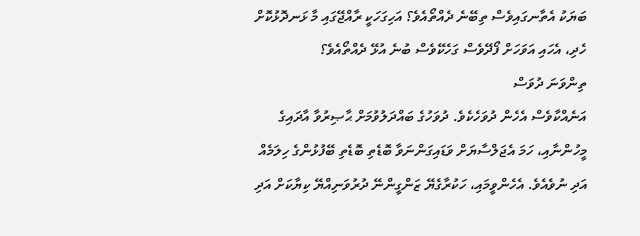ބަޔަކު އެތާނގައިވެސް ތިބޭނެ ދެއްތޯއެވެ؟ އަހިގަހަކީ ރާއްޖޭގައި މާ ޅަނދޮޅުކޮށް ހެދި، އެހައި އަވަހަށް ފޯދޭވެސް ގަހެކޭވެސް ބުނެ އުޅޭ ދެއްތޯއެވެ؟
ތިންވަނަ ދުވަސް
އަނެއްކާވެސް އެހެން ދުވަހެކެވެ. ދުވަހުގެ ބައްދަލުވުމަށް ޙާޞިރުވާ އާދައިގެ މީހުންނާއި، ހަމަ އެޖަލްސާޔަށް ވަޑައިގަންނަވާ ބޮޑެތި ބޮޑެތި ބޭފުޅުންގެ ހިލަމެއް އަދި ނުވެއެވެ. އެހެންވީމައި، ހަކުރާގެޔޭ ޒަންގީންނޭ ދުރުވަނިއްޔޭ ކިޔާކަށް އަދި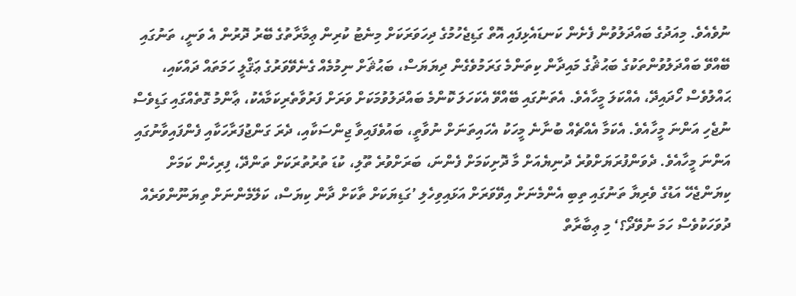ނުވެއެވެ. މިއަދުގެ ބައްދަލުވުން ފެށެން ކަނޑައެޅިފައި އޮތް ގަޑިޖެހުމުގެ ދިހަވަރަކަށް މިނެޓު ކުރިން ޢިމާރާތުގެ ބޭރު ދޮރުން އެ ވަނީ، ތަނުގައި ބޭއްވޭ ބައްދަލުވުންތަކުގެ ބަޙުޘުގެ މައިދާން ކިތަންމެ ގަރަމުވެގެން ދިޔަޔަސް، ބަޙުޘަށް ނިމުމެއް ގެނެވޭވަރުގެ ޢަޤްލީ ހަމަތައް ދައްކައި، ޙައްލުވެސް ހޯދައިދޭ، އެއްކަލަ މީހާއެވެ. އެތަނުގައި ބޭއްވޭ އެކަހަލަ ކޮންމެ ބައްދަލުވުމަކަށް ވަރަށް ފަރުވާތެރިކަމާއެކު، ޢާންމު ގޮތެއްގައި ގަޑިވެސް ނުޖެހި އަންނަ މީހާއެވެ. އެކަމާ އެއްޗެއް ބުނާނެ މީހަކު އެހައިތަނަށް ނުވާތީ، ބައުވެފައިވާ ޖިންސަކާއި، ދެރަ ގަންޖުފަރާހަކާއި ފެންފައިވާނުގައި އަންނަ މީހާއެވެ. ދެވަންފުރަޔަށްވުރެ ދުނިޔެއަށް މާ ދޮށިކަމަށް ފެންނަ، ބަރަށްވުރެ ތޫލި، ކުޑަ ތުރުތުރަކަށް ތަންދޭ، ފިރިހެން ކަމަށް ކިޔަންޖެހޭ އަޑުގެ ވެރިޔާ ތަނުގައި ތިބި އެންމެނަށް އިވޭވަރަށް އަޅައިވިހެލި ’ގަޑިޔަކަށް ތާކަށް ދާން ކިޔަސް، ކަލޭމެންނަށް ތިޔަނޫންވަރެއް ދުވަހަކުވެސް ހަމަ ނުވޭދޯ؟‘ މި ޢިބާރާތް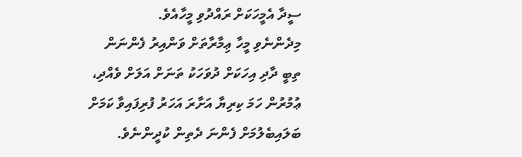ސީދާ އެމީހަކަށް ރައްދުވި މީހާއެވެ.
މިދެންނެވި މީހާ ޢިމާރާތަށް ވަންއިރު ފެންނަން ތިބީ ދާދި އިހަކަށް ދުވަހަކު ތަނަށް އަލަށް ވެއްދި، ޢުމުރުން ހަމަ ކިރިޔާ އަށާރަ އަހަރު ފުރިފައިވާ ކަމަށް ބަލައިބެލުމަށް ފެންނަ ދެތިން ކުދީންނެވެ.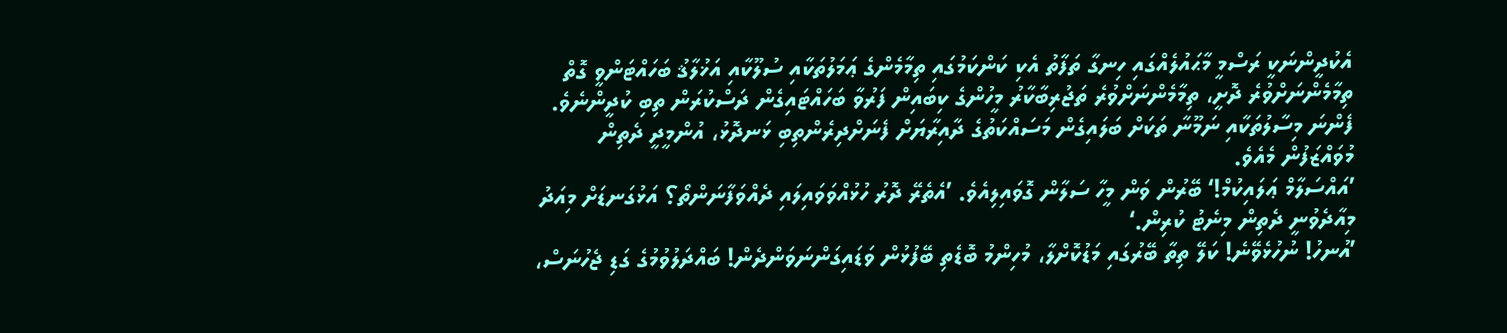އެކުދީންނަކީ ރަސްމީ މާޙައުލެއްގައި ހިނގާ ތަފާތު އެކި ކަންކަމުގައި ތިމާމެންގެ ޢަމަލުތަކާއި ސުލޫކާއި އަޚުލާޤު ބަހައްޓަންވީ ގޮތް ތިމާމެންނަށްވުރެ ދޮށީ، ތިމާމެންނަށްވުރެ ތަޖުރިބާކާރު މީހުންގެ ކިބައިން ފަރުވާ ބަހައްޓައިގެން ދަސްކުރަން ތިބި ކުދީންނެވެ. ފެންނަ މިސާލުތަކާއި ނަމޫނާ ތަކަށް ބަލައިގެން މަސައްކަތުގެ ދާއިރާޔަށް ފެނަށްދިރެންތިބި ޅަނދޮޅު، އުންމީދީ ދެތިން މުވައްޒަފުން މެއެވެ.
’އައްސަލާމް ޢަލައިކުމް!‘ ބޭރުން ވަން މީހާ ސަލާން ގޮވައިލިއެވެ. ’އެތެރޭ ދޮރު ހުޅުއްވަވައިލައި ދެއްވަފާނަންތޯ؟ އަޅުގަނޑަށް މިއަދު މިއާދެވުނީ ދެތިން މިނެޓު ކުރިން.‘
’އުނހު! ނުހުޅެވޭނެ! ކަލޭ ތިތާ ބޭރުގައި މަޑުކޮށްލާ، މުހިންމު ބޮޑެތި ބޭފުޅުން ވަޑައިގަންނަވަންދެން! ބައްދަލުވުމުގެ ގަޑި ޖެހުނަސް،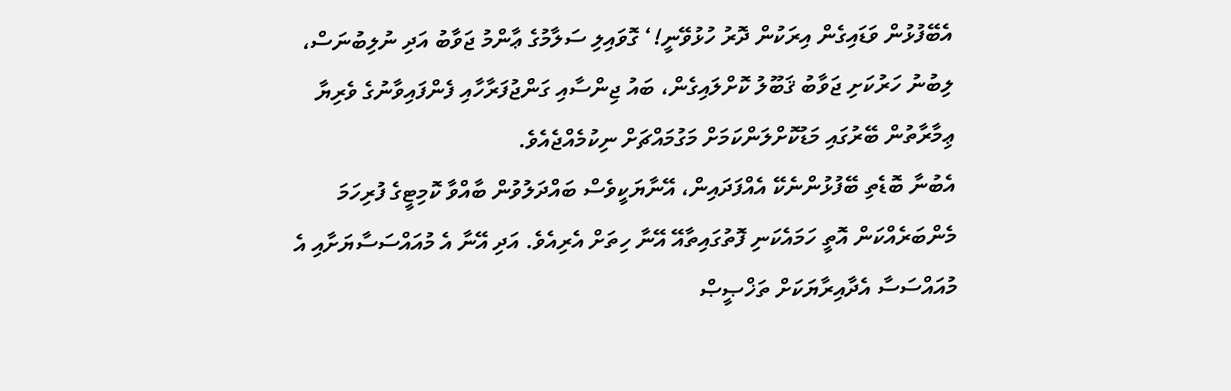އެބޭފުޅުން ވަޑައިގެން އިރަކުން ދޮރު ހުޅުވޭނީ!‘ ގޮވައިލި ސަލާމުގެ ޢާންމު ޖަވާބު އަދި ނުލިބުނަސް، ލިބުނު ހަރުކަށި ޖަވާބު ޤަބޫލު ކޮށްލައިގެން، ބައު ޖިންސާއި ގަންޖުފަރާހާއި ފެންފައިވާނުގެ ވެރިޔާ ޢިމާރާތުން ބޭރުގައި މަޑުކޮށްލަންކަމަށް މަގުމައްޗަށް ނިކުމެއްޖެއެވެ.
އެބުނާ ބޮޑެތި ބޭފުޅުންނެކޭ އެއްފަދައިން، އޭނާޔަކީވެސް ބައްދަލުވުން ބާއްވާ ކޮމިޓީގެ ފުރިހަމަ މެންބަރެއްކަން އޮތީ ހަމައެކަނި ފޮތުގައިތާއޭ އޭނާ ހިތަށް އެރިއެވެ. އަދި އޭނާ އެ މުއައްސަސާޔަށާއި އެ މުއައްސަސާ އެދާއިރާޔަކަށް ތަޚްޞީޞް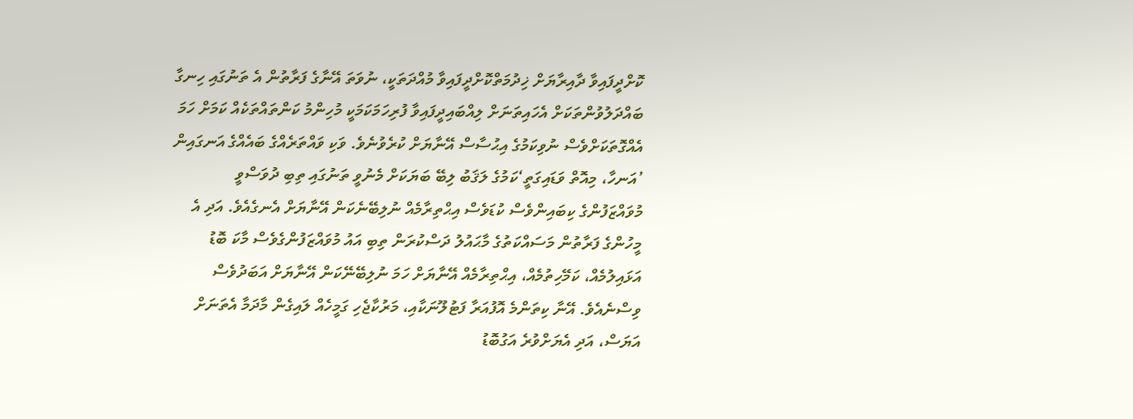ކޮށްދީފައިވާ ދާއިރާޔަށް ޚިދުމަތްކޮށްދީފައިވާ މުއްދަތަކީ، ނުވަތަ އޭނާގެ ފަރާތުން އެ ތަނުގައި ހިނގާ ބައްދަލުވުންތަކަށް އެހައިތަނަށް ލިއްބައިދީފައިވާ ފުރިހަމަކަމަކީ މުހިންމު ކަންތައްތަކެއް ކަމަށް ހަމަ އެއްގޮތަކަށްވެސް ނުވިކަމުގެ އިޙުސާސް އޭނާޔަށް ކުރެވުނެވެ. ވަކި ވައްތަރެއްގެ ބައެއްގެ އަނގައިން ’އަނހާ، މިއޮތް ވަޑައިގަތީ‘ކަމުގެ ލަޤަބު ލިބޭ ބަޔަކަށް މެނުވީ ތަނުގައި ތިބި ދުވަސްވީ މުވައްޒަފުންގެ ކިބައިންވެސް ކުޑަވެސް އިޙްތިރާމެއް ނުލިބޭނެކަން އޭނާޔަށް އެނގެއެވެ. އަދި އެ މީހުންގެ ފަރާތުން މަސައްކަތުގެ މާޙައުލު ދަސްކުރަން ތިބި އައު މުވައްޒަފުންގެވެސް މާކަ ބޮޑު އަޅައިލުމެއް، ކަމޭހިތުމެއް، އިޙްތިރާމެއް އޭނާޔަށް ހަމަ ނުލިބޭނޭކަން އޭނާޔަށް އަބަދުވެސް ވިސްނެއެވެ. އޭނާ ކިތަންމެ އޮފުއަރާ ފަޓުލޫނަކާއި، މަރުކާޖެހި ގަމީހެއް ލައިގެން މާދަމާ އެތަނަށް އަޔަސް، އަދި އެޔަށްވުރެ އަގުބޮޑު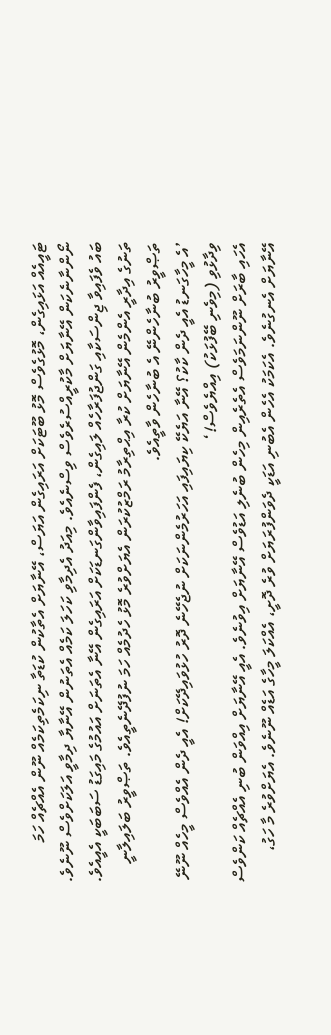ޓައީއެއް އަޅައިގެން، މޮޅުގެވެސް މޮޅު ބޫޓަކަށް އަރައިގެން އަޔަސް، އޭނާޔަށް އެތާކުން ކުޑަތާ ނިކަމެތިކަމެއް ނޫން އެއްޗެއް ހަމަ ނޯންނާނެކަން އޭނާޔަށް މާކުރީއްސުރެވެސް ވިސްނެއެވެ. މިއަދު އެދިމާވި ކަހަލަ ކަމެއް އެތަނުން އޭނާޔާ ދިމާވީ އަލަކަށްވެސް ނޫނެވެ. ބައު ވެފައިވާ ޖިންސަކާއި ގަންޖުފަރާހެއް ލައިގެން، ފެންފައިވާންގަނޑަކަށް އަރައިގެން އޭނާ އެތަނަށް އައުމުގެ މައިގަޑު ސަބަބަކީ އެއީއެވެ. ތަނުގެ އިދާރީ އެންމެން އޭނާޔަށް ކުރާ އިޙްތިރާމު ރަމްޒުކުރަން އެޔަށްވުރެ މޮޅު ހެދުމެއް ހަމަ ނުފުދޭނެތީއެވެ. ތަޞްވީރު ބަލައިލާނީ ތަޞްވީރު ބުނާހެންނޭ އެ ބުނާހެން ވާތީއެވެ.
’އެ މީހާގަނޑު އެއީ ދެން ކާކު؟ އޭނާ އަޔެކޭ ކިޔައިފައި އަހަރުމެންނަކަށް ނުޖެހޭނެ ދޮރު ހުޅުވައިދޭކަށް! އެއީ ދެން އެއްވެސް މީހެއް ނޫނޭ ވިދާޅުވި (މިވެނި ބޭފުޅަކު) އިއްޔެވެސް!‘
އެހައި ބާރަށް ނޫންނަމަވެސް އެތެރެއިން މިހެން ބުނެލި އަޑުވެސް އޭނާޔަށް އިވުނެވެ. އެއީ އޭނާޔަށް އިއްވަން ބުނި އެއްޗެއް ކަންވެސް އޭނާޔަށް އެނގުނެވެ. އެކަމަކު އެހެން އެބުނި އަޑަކީ ދެވަންފުރަޔަށް ވުރެ ދޮށީ، އެއްކަލަ މީހާގެ އަޑެއް ނޫނެވެ. އެޔަށްވުރެ މާ ހަގު،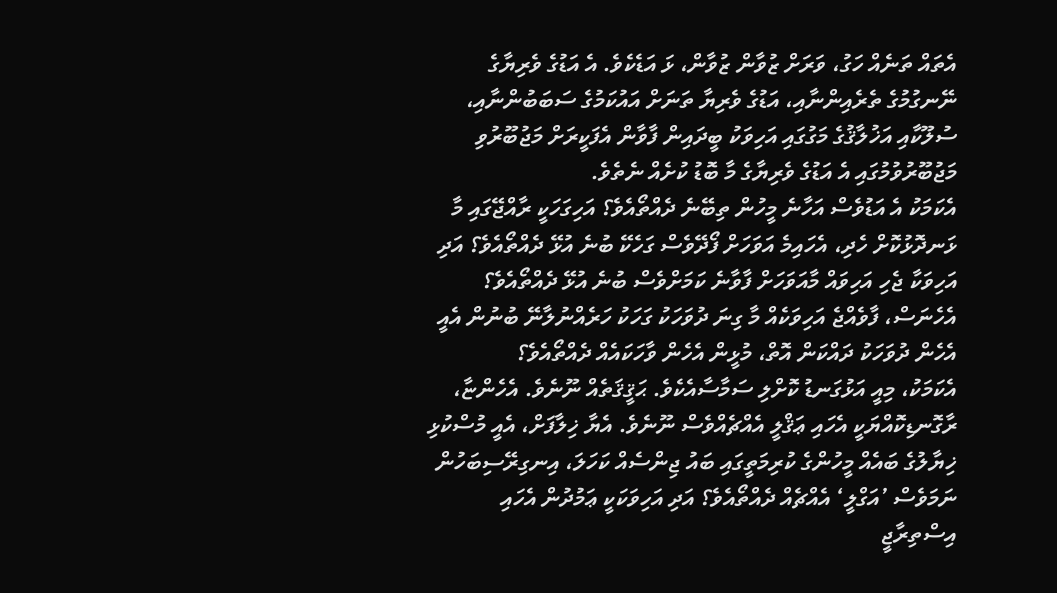އެތައް ތަނެއް ހަގު، ވަރަށް ޒުވާން ޒުވާން، ޅަ އަޑެކެވެ. އެ އަޑުގެ ވެރިޔާގެ ނޭނގުމުގެ ތެރެއިންނާއި، އަޑުގެ ވެރިޔާ ތަނަށް އައުކަމުގެ ސަބަބުންނާއި، ސުލޫކާއި އަޚުލާޤުގެ މަގުގައި އަހިވަކު ބީދައިން ފާވާން އެފަކީރަށް މަޖުބޫރުވި މަޖުބޫރުވުމުގައި އެ އަޑުގެ ވެރިޔާގެ މާ ބޮޑު ކުށެއް ނެތެވެ.
އެކަމަކު އެ އަޑުވެސް އަހާނެ މީހުން ތިބޭނެ ދެއްތޯއެވެ؟ އަހިގަހަކީ ރާއްޖޭގައި މާ ޅަނދޮޅުކޮށް ހެދި، އެހައިމެ އަވަހަށް ފޯދޭވެސް ގަހެކޭ ބުނެ އުޅޭ ދެއްތޯއެވެ؟ އަދި އަހިވަކާ ޖެހި އަހިވައް މާއަވަހަށް ފާވާނެ ކަމަށްވެސް ބުނެ އުޅޭ ދެއްތޯއެވެ؟
އެހެނަސް، ފާވެއްޖެ އަހިވަކެއް މާ ގިނަ ދުވަހަކު ގަހަކު ހަރެއްނުލާނޭ ބުނުން އެއީ އެހެން ދުވަހަކު ދައްކަން އޮތް، މުޅީން އެހެން ވާހަކައެއް ދެއްތޯއެވެ؟
އެކަމަކު، މިއީ އަޅުގަނޑު ކޮށްލި ސަމާސާއެކެވެ. ޙަޤީޤަތެއް ނޫނެވެ. އެހެންޏާ، ރާގޮނޑިކޮއްޔަކީ އެހައި ޢަޤްލީ އެއްޗެއްވެސް ނޫނެވެ. އެޔާ ޚިލާފަށް، އެއީ މުސްކުޅި ޚިޔާލުގެ ބައެއް މީހުންގެ ކުރިމަތީގައި ބައު ޖިންސެއް ކަހަލަ، އިނގިރޭސިބަހުން ނަމަވެސް ’އަގްލީ‘ އެއްޗެއް ދެއްތޯއެވެ؟ އަދި އަހިވަކަކީ ޢަމުދުން އެހައި އިސްތިރާޖީ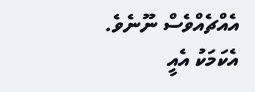އެއްޗެއްވެސް ނޫނެވެ. އެކަމަކު އެއީ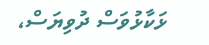ޅަކާޅުވަސް ދުވިޔަސް،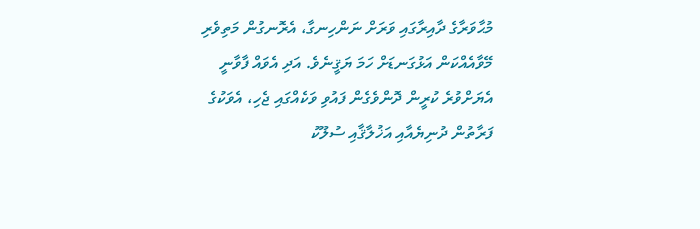މުޙާވަރާގެ ދާއިރާގައި ވަރަށް ނަންހިނގާ، އެރޮނގުން މަތިވެރި މޭވާއެއްކަން އަޅުގަނޑަށް ހަމަ ޔަޤީނެވެ. އަދި އެވައް ފާވާނީ އެޔަށްވުރެ ކުރީން ދޮންވެގެން ފައުވި ވަކެއްގައި ޖެހި، އެވަކުގެ ފަރާތުން ދުނިޔެއާއި އަޚުލާޤާއި ސުލޫކު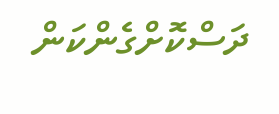ދަސްކޮށްގެންކަން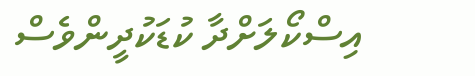އިސްކޯލަށްދާ ކުޑަކުދީންވެސް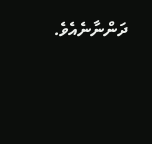ދަންނާނެއެވެ.